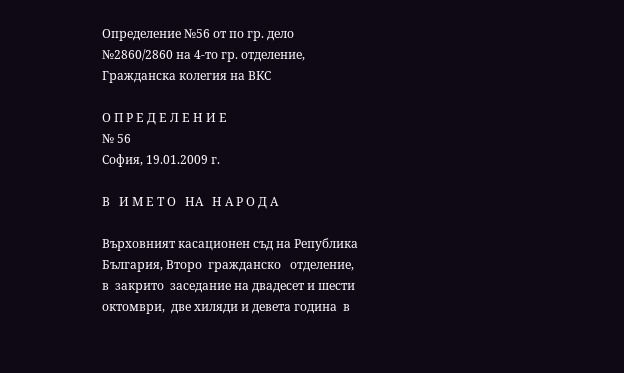Определение №56 от по гр. дело №2860/2860 на 4-то гр. отделение, Гражданска колегия на ВКС

О П Р Е Д Е Л Е Н И Е
№ 56
София, 19.01.2009 г.

В   И М Е Т О   НА   Н А Р О Д А

Върховният касационен съд на Република България, Второ  гражданско   отделение,  в  закрито  заседание на двадесет и шести октомври,  две хиляди и девета година  в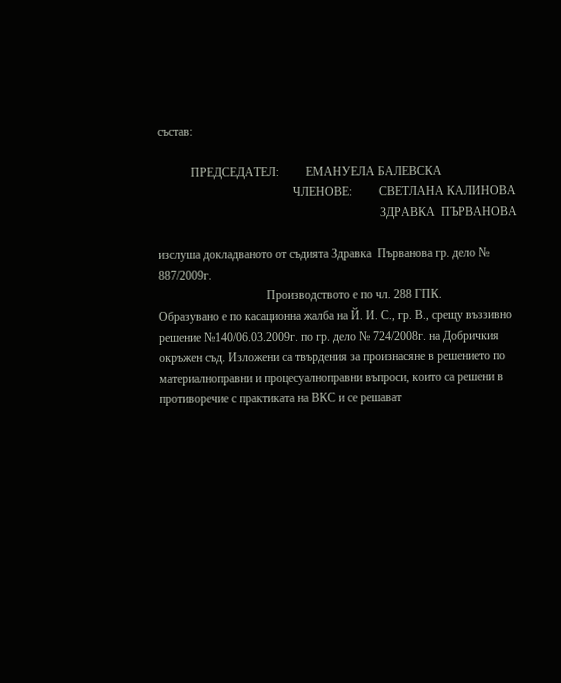състав:

           ПРЕДСЕДАТЕЛ:         ЕМАНУЕЛА БАЛЕВСКА
                                             ЧЛЕНОВЕ:         СВЕТЛАНА КАЛИНОВА
                                                                          ЗДРАВКА  ПЪРВАНОВА

изслуша докладваното от съдията Здравка  Първанова гр. дело № 887/2009г.
                                    Производството е по чл. 288 ГПК.
Образувано е по касационна жалба на Й. И. С., гр. В., срещу въззивно решение №140/06.03.2009г. по гр. дело № 724/2008г. на Добричкия окръжен съд. Изложени са твърдения за произнасяне в решението по материалноправни и процесуалноправни въпроси, които са решени в противоречие с практиката на ВКС и се решават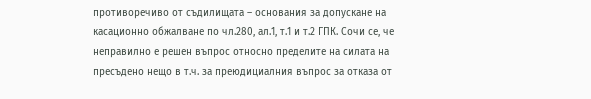противоречиво от съдилищата – основания за допускане на касационно обжалване по чл.280, ал.1, т.1 и т.2 ГПК. Сочи се, че неправилно е решен въпрос относно пределите на силата на пресъдено нещо в т.ч. за преюдициалния въпрос за отказа от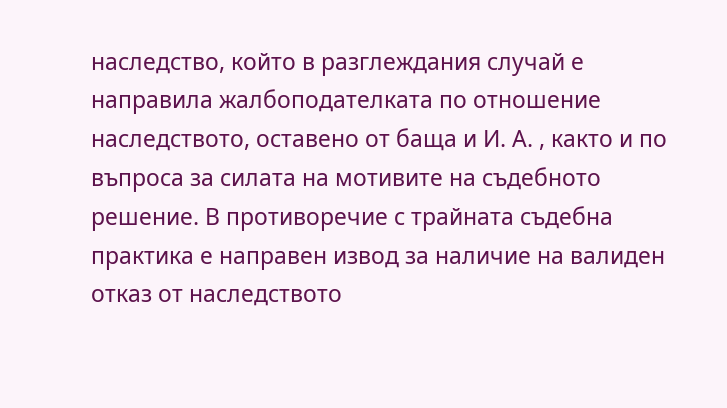наследство, който в разглеждания случай е направила жалбоподателката по отношение наследството, оставено от баща и И. А. , както и по въпроса за силата на мотивите на съдебното решение. В противоречие с трайната съдебна практика е направен извод за наличие на валиден отказ от наследството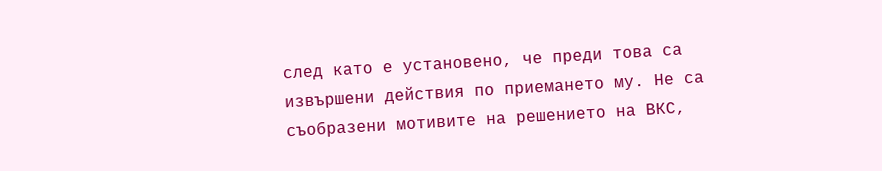след като е установено, че преди това са извършени действия по приемането му. Не са съобразени мотивите на решението на ВКС,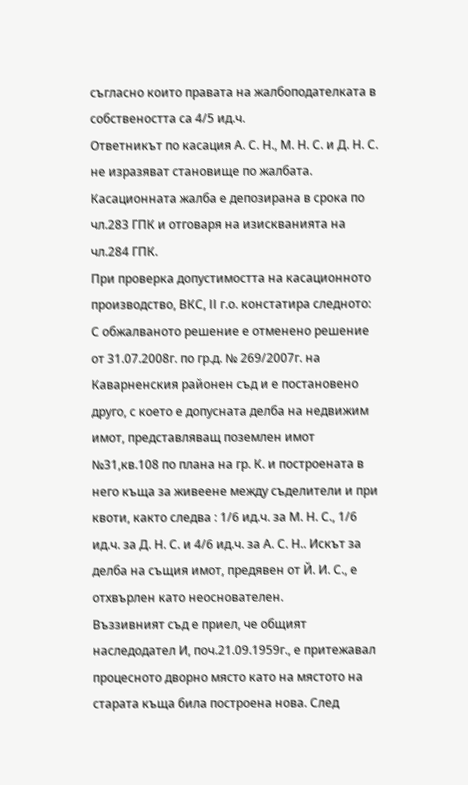съгласно които правата на жалбоподателката в собствеността са 4/5 ид.ч.
Ответникът по касация А. С. Н., М. Н. С. и Д. Н. С. не изразяват становище по жалбата.
Касационната жалба е депозирана в срока по чл.283 ГПК и отговаря на изискванията на чл.284 ГПК.
При проверка допустимостта на касационното производство, ВКС, ІІ г.о. констатира следното:
С обжалваното решение е отменено решение от 31.07.2008г. по гр.д. № 269/2007г. на Каварненския районен съд и е постановено друго, с което е допусната делба на недвижим имот, представляващ поземлен имот №31,кв.108 по плана на гр. К. и построената в него къща за живеене между съделители и при квоти, както следва : 1/6 ид.ч. за М. Н. С., 1/6 ид.ч. за Д. Н. С. и 4/6 ид.ч. за А. С. Н.. Искът за делба на същия имот, предявен от Й. И. С., е отхвърлен като неоснователен.
Въззивният съд е приел, че общият наследодател И, поч.21.09.1959г., е притежавал процесното дворно място като на мястото на старата къща била построена нова. След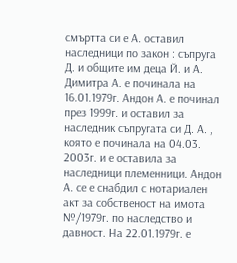смъртта си е А. оставил наследници по закон : съпруга Д. и общите им деца Й. и А. Димитра А. е починала на 16.01.1979г. Андон А. е починал през 1999г. и оставил за наследник съпругата си Д. А. , която е починала на 04.03. 2003г. и е оставила за наследници племенници. Андон А. се е снабдил с нотариален акт за собственост на имота №/1979г. по наследство и давност. На 22.01.1979г. е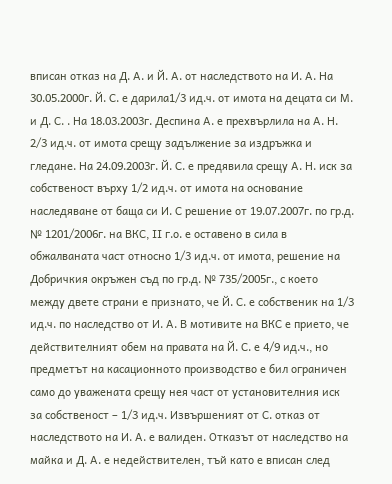вписан отказ на Д. А. и Й. А. от наследството на И. А. На 30.05.2000г. Й. С. е дарила1/3 ид.ч. от имота на децата си М. и Д. С. . На 18.03.2003г. Деспина А. е прехвърлила на А. Н. 2/3 ид.ч. от имота срещу задължение за издръжка и гледане. На 24.09.2003г. Й. С. е предявила срещу А. Н. иск за собственост върху 1/2 ид.ч. от имота на основание наследяване от баща си И. С решение от 19.07.2007г. по гр.д. № 1201/2006г. на ВКС, ІІ г.о. е оставено в сила в обжалваната част относно 1/3 ид.ч. от имота, решение на Добричкия окръжен съд по гр.д. № 735/2005г., с което между двете страни е признато, че Й. С. е собственик на 1/3 ид.ч. по наследство от И. А. В мотивите на ВКС е прието, че действителният обем на правата на Й. С. е 4/9 ид.ч., но предметът на касационното производство е бил ограничен само до уважената срещу нея част от установителния иск за собственост – 1/3 ид.ч. Извършеният от С. отказ от наследството на И. А. е валиден. Отказът от наследство на майка и Д. А. е недействителен, тъй като е вписан след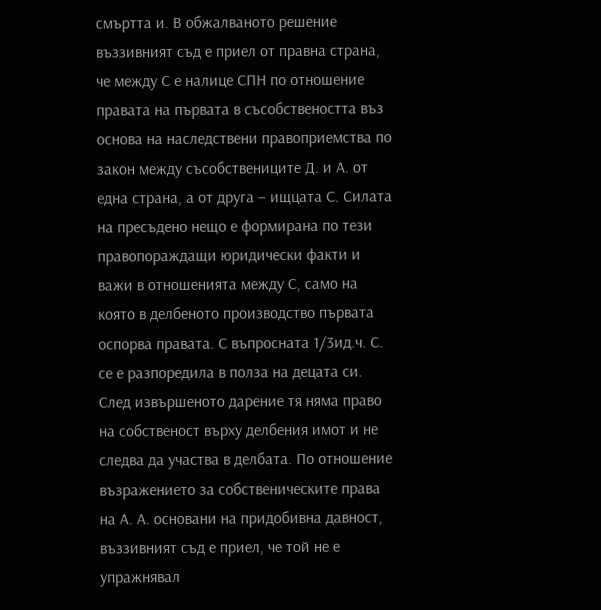смъртта и. В обжалваното решение въззивният съд е приел от правна страна, че между С е налице СПН по отношение правата на първата в съсобствеността въз основа на наследствени правоприемства по закон между съсобствениците Д. и А. от една страна, а от друга – ищцата С. Силата на пресъдено нещо е формирана по тези правопораждащи юридически факти и важи в отношенията между С, само на която в делбеното производство първата оспорва правата. С въпросната 1/3ид.ч. С. се е разпоредила в полза на децата си. След извършеното дарение тя няма право на собственост върху делбения имот и не следва да участва в делбата. По отношение възражението за собственическите права на А. А. основани на придобивна давност, въззивният съд е приел, че той не е упражнявал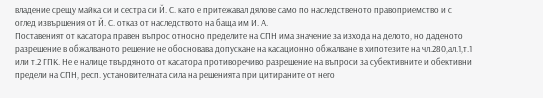владение срещу майка си и сестра си Й. С. като е притежавал дялове само по наследственото правоприемство и с оглед извършения от Й. С. отказ от наследството на баща им И. А.
Поставеният от касатора правен въпрос относно пределите на СПН има значение за изхода на делото, но даденото разрешение в обжалваното решение не обосновава допускане на касационно обжалване в хипотезите на чл.280,ал.1,т.1 или т.2 ГПК. Не е налице твърдяното от касатора противоречиво разрешение на въпроси за субективните и обективни предели на СПН, респ. установителната сила на решенията при цитираните от него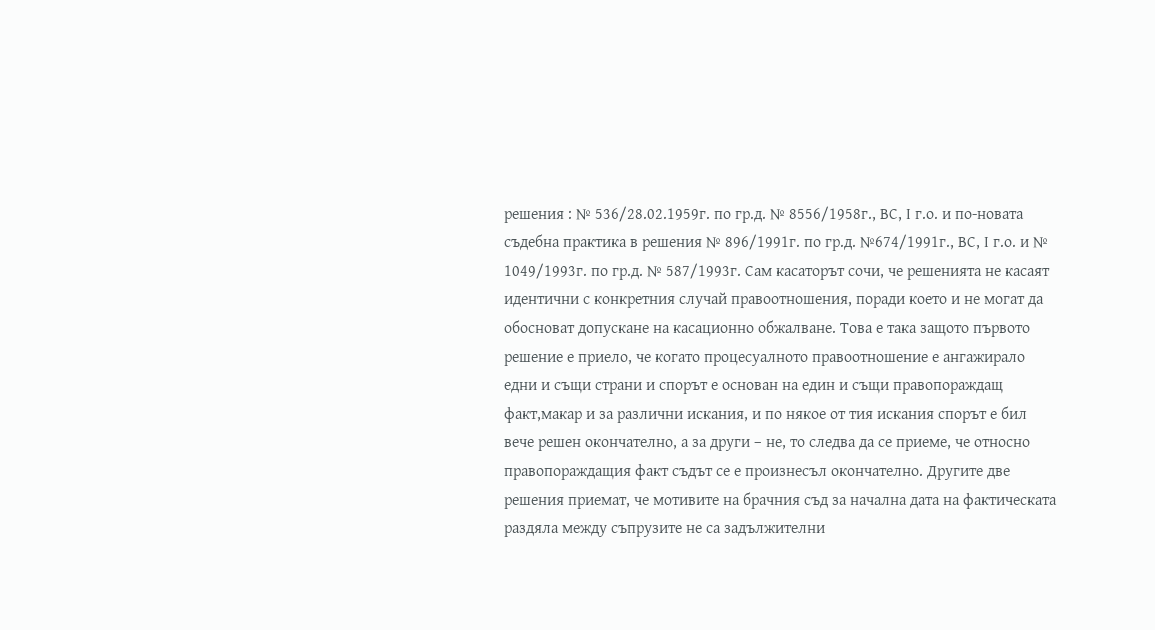решения : № 536/28.02.1959г. по гр.д. № 8556/1958г., ВС, І г.о. и по-новата съдебна практика в решения № 896/1991г. по гр.д. №674/1991г., ВС, І г.о. и № 1049/1993г. по гр.д. № 587/1993г. Сам касаторът сочи, че решенията не касаят идентични с конкретния случай правоотношения, поради което и не могат да обосноват допускане на касационно обжалване. Това е така защото първото решение е приело, че когато процесуалното правоотношение е ангажирало едни и същи страни и спорът е основан на един и същи правопораждащ факт,макар и за различни искания, и по някое от тия искания спорът е бил вече решен окончателно, а за други – не, то следва да се приеме, че относно правопораждащия факт съдът се е произнесъл окончателно. Другите две решения приемат, че мотивите на брачния съд за начална дата на фактическата раздяла между съпрузите не са задължителни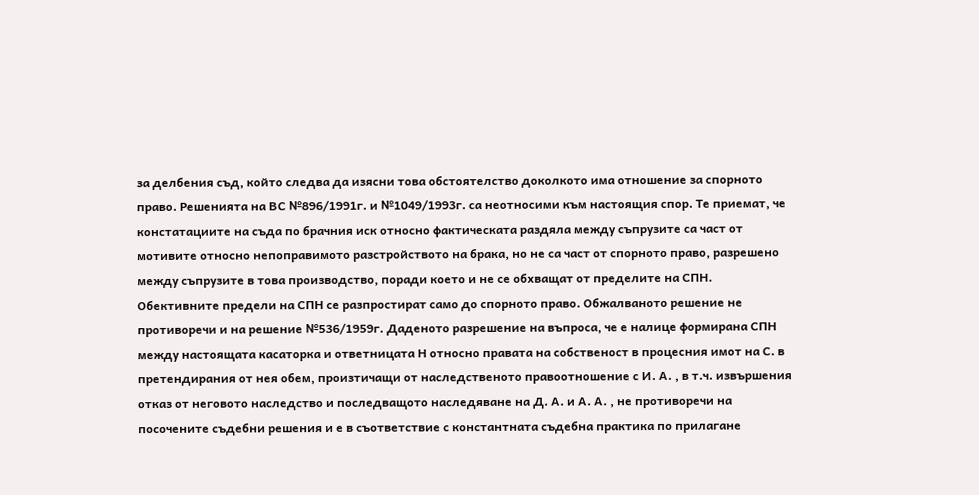за делбения съд, който следва да изясни това обстоятелство доколкото има отношение за спорното право. Решенията на ВС №896/1991г. и №1049/1993г. са неотносими към настоящия спор. Те приемат, че констатациите на съда по брачния иск относно фактическата раздяла между съпрузите са част от мотивите относно непоправимото разстройството на брака, но не са част от спорното право, разрешено между съпрузите в това производство, поради което и не се обхващат от пределите на СПН. Обективните предели на СПН се разпростират само до спорното право. Обжалваното решение не противоречи и на решение №536/1959г. Даденото разрешение на въпроса, че е налице формирана СПН между настоящата касаторка и ответницата Н относно правата на собственост в процесния имот на С. в претендирания от нея обем, произтичащи от наследственото правоотношение с И. А. , в т.ч. извършения отказ от неговото наследство и последващото наследяване на Д. А. и А. А. , не противоречи на посочените съдебни решения и е в съответствие с константната съдебна практика по прилагане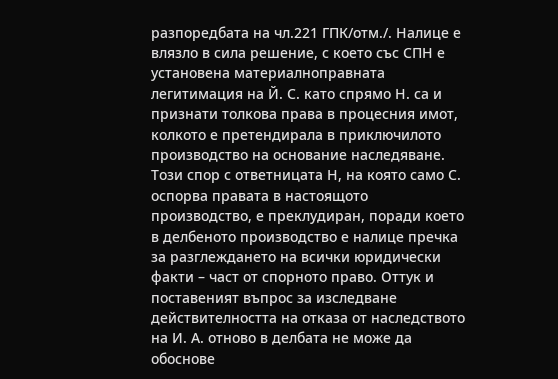разпоредбата на чл.221 ГПК/отм./. Налице е влязло в сила решение, с което със СПН е установена материалноправната легитимация на Й. С. като спрямо Н. са и признати толкова права в процесния имот, колкото е претендирала в приключилото производство на основание наследяване. Този спор с ответницата Н, на която само С. оспорва правата в настоящото производство, е преклудиран, поради което в делбеното производство е налице пречка за разглеждането на всички юридически факти – част от спорното право. Оттук и поставеният въпрос за изследване действителността на отказа от наследството на И. А. отново в делбата не може да обоснове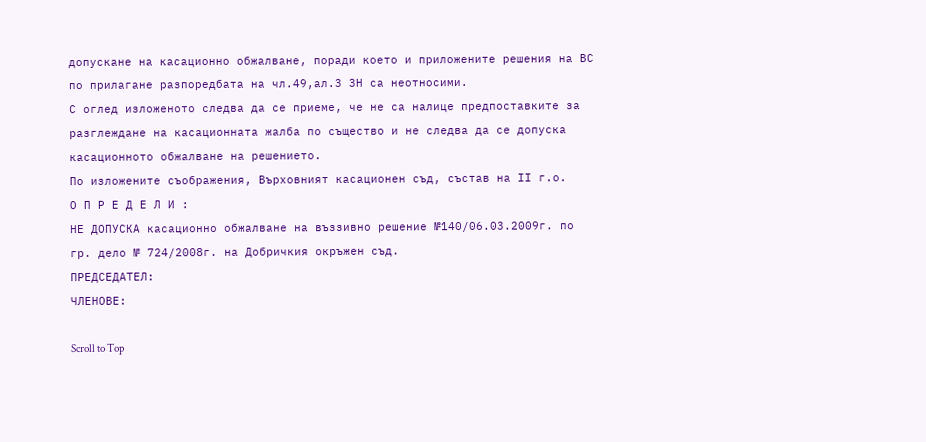допускане на касационно обжалване, поради което и приложените решения на ВС по прилагане разпоредбата на чл.49,ал.3 ЗН са неотносими.
С оглед изложеното следва да се приеме, че не са налице предпоставките за разглеждане на касационната жалба по същество и не следва да се допуска касационното обжалване на решението.
По изложените съображения, Върховният касационен съд, състав на ІІ г.о.
О П Р Е Д Е Л И :
НЕ ДОПУСКА касационно обжалване на въззивно решение №140/06.03.2009г. по гр. дело № 724/2008г. на Добричкия окръжен съд.
ПРЕДСЕДАТЕЛ:
ЧЛЕНОВЕ:

Scroll to Top